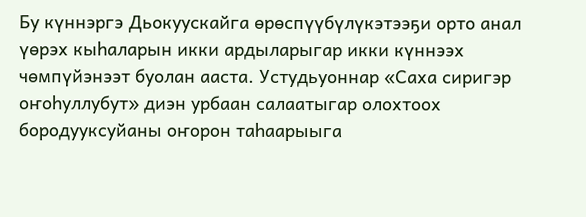Бу күннэргэ Дьокуускайга өрөспүүбүлүкэтээҕи орто анал үөрэх кыһаларын икки ардыларыгар икки күннээх чөмпүйэнээт буолан ааста. Устудьуоннар «Саха сиригэр оҥоһуллубут» диэн урбаан салаатыгар олохтоох бородууксуйаны оҥорон таһаарыыга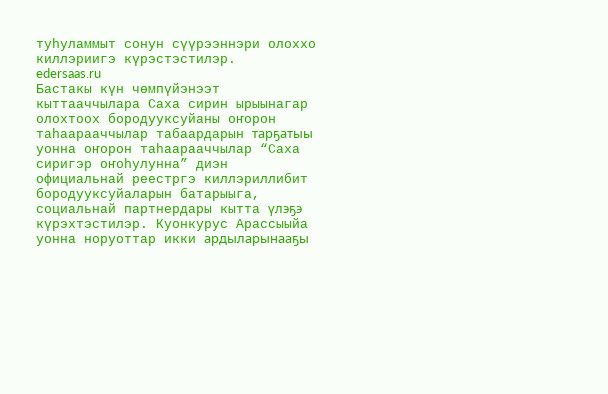туһуламмыт сонун сүүрээннэри олоххо киллэриигэ күрэстэстилэр.
edersaas.ru
Бастакы күн чөмпүйэнээт кыттааччылара Саха сирин ырыынагар олохтоох бородууксуйаны оҥорон таһаарааччылар табаардарын тарҕатыы уонна оҥорон таһаарааччылар “Саха сиригэр оҥоһулунна” диэн официальнай реестргэ киллэриллибит бородууксуйаларын батарыыга, социальнай партнердары кытта үлэҕэ күрэхтэстилэр. Куонкурус Арассыыйа уонна норуоттар икки ардыларынааҕы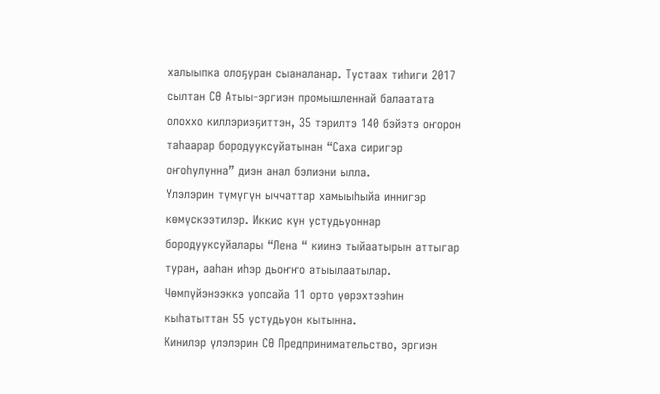халыыпка олоҕуран сыаналанар. Тустаах тиһиги 2017 сылтан СӨ Атыы-эргиэн промышленнай балаатата олоххо киллэриэҕиттэн, 35 тэрилтэ 140 бэйэтэ оҥорон таһаарар бородууксуйатынан “Саха сиригэр оҥоһулунна” диэн анал бэлиэни ылла.
Үлэлэрин түмүгүн ыччаттар хамыыһыйа иннигэр көмүскээтилэр. Иккис күн устудьуоннар бородууксуйалары “Лена “ киинэ тыйаатырын аттыгар туран, ааһан иһэр дьоҥҥо атыылаатылар.
Чөмпүйэнээккэ уопсайа 11 орто үөрэхтээһин кыһатыттан 55 устудьуон кытынна.
Кинилэр үлэлэрин СӨ Предпринимательство, эргиэн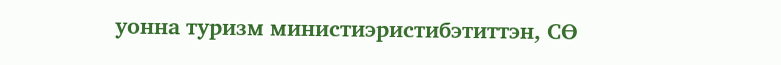уонна туризм министиэристибэтиттэн, СӨ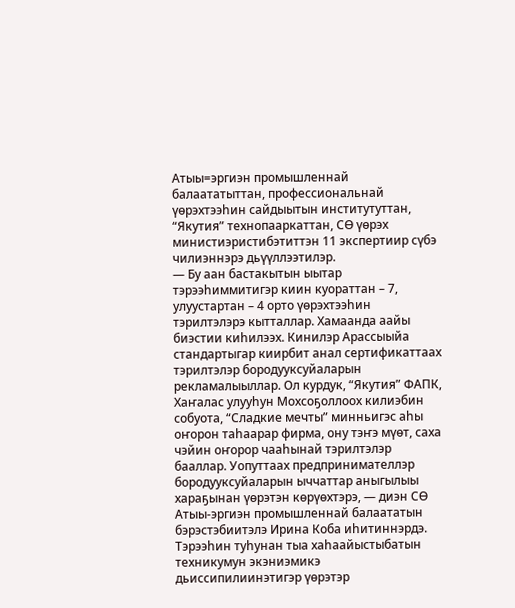Атыы=эргиэн промышленнай балаататыттан, профессиональнай үөрэхтээһин сайдыытын институтуттан, “Якутия” технопааркаттан, СӨ үөрэх министиэристибэтиттэн 11 экспертиир сүбэ чилиэннэрэ дьүүллээтилэр.
— Бу аан бастакытын ыытар тэрээһиммитигэр киин куораттан – 7, улуустартан – 4 орто үөрэхтээһин тэрилтэлэрэ кытталлар. Хамаанда аайы биэстии киһилээх. Кинилэр Арассыыйа стандартыгар киирбит анал сертификаттаах тэрилтэлэр бородууксуйаларын рекламалыыллар. Ол курдук, “Якутия” ФАПК, Хаҥалас улууһун Мохсоҕоллоох килиэбин собуота, “Сладкие мечты” минньигэс аһы оҥорон таһаарар фирма, ону тэҥэ мүөт, саха чэйин оҥорор чааһынай тэрилтэлэр бааллар. Уопуттаах предпринимателлэр бородууксуйаларын ыччаттар аныгылыы хараҕынан үөрэтэн көрүөхтэрэ, — диэн СӨ Атыы-эргиэн промышленнай балаататын бэрэстэбиитэлэ Ирина Коба иһитиннэрдэ.
Тэрээһин туһунан тыа хаһаайыстыбатын техникумун экэниэмикэ дьиссипилиинэтигэр үөрэтэр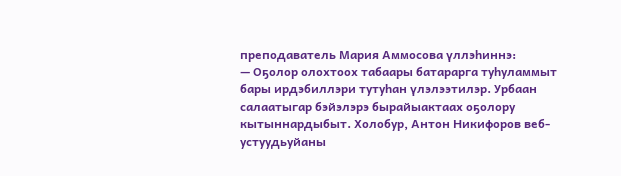преподаватель Мария Аммосова үллэһиннэ:
— Оҕолор олохтоох табаары батарарга туһуламмыт бары ирдэбиллэри тутуһан үлэлээтилэр. Урбаан салаатыгар бэйэлэрэ бырайыактаах оҕолору кытыннардыбыт. Холобур, Антон Никифоров веб-устуудьуйаны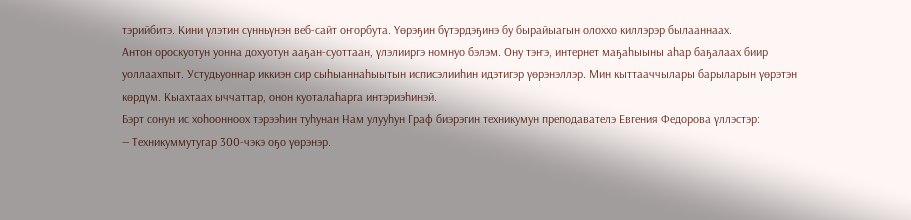тэрийбитэ. Кини үлэтин сүнньүнэн веб-сайт оҥорбута. Үөрэҕин бүтэрдэҕинэ бу бырайыагын олоххо киллэрэр былааннаах.
Антон ороскуотун уонна дохуотун ааҕан-суоттаан, үлэлииргэ номнуо бэлэм. Ону тэҥэ, интернет маҕаһыыны аһар баҕалаах биир уоллаахпыт. Устудьуоннар иккиэн сир сыһыаннаһыытын исписэлииһин идэтигэр үөрэнэллэр. Мин кыттааччылары барыларын үөрэтэн көрдүм. Кыахтаах ыччаттар, онон куоталаһарга интэриэһинэй.
Бэрт сонун ис хоһоонноох тэрээһин туһунан Нам улууһун Граф биэрэгин техникумун преподавателэ Евгения Федорова үллэстэр:
— Техникуммутугар 300-чэкэ оҕо үөрэнэр.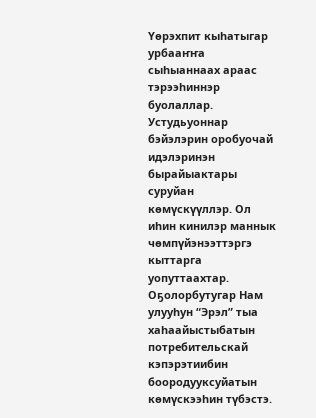Үөрэхпит кыһатыгар урбааҥҥа сыһыаннаах араас тэрээһиннэр буолаллар. Устудьуоннар бэйэлэрин оробуочай идэлэринэн бырайыактары суруйан көмүскүүллэр. Ол иһин кинилэр маннык чөмпүйэнээттэргэ кыттарга уопуттаахтар. Оҕолорбутугар Нам улууһун “Эрэл” тыа хаһаайыстыбатын потребительскай кэпэрэтиибин боородууксуйатын көмүскээһин түбэстэ.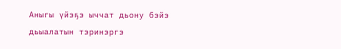Аныгы үйэҕэ ыччат дьону бэйэ дьыалатын тэринэргэ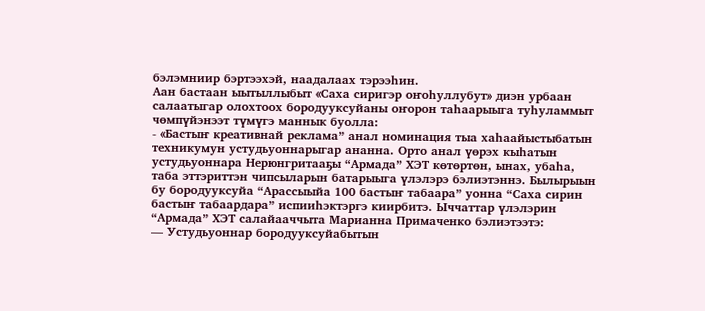бэлэмниир бэртээхэй, наадалаах тэрээһин.
Аан бастаан ыытыллыбыт «Саха сиригэр оҥоһуллубут» диэн урбаан салаатыгар олохтоох бородууксуйаны оҥорон таһаарыыга туһуламмыт чөмпүйэнээт түмүгэ маннык буолла:
- «Бастыҥ креативнай реклама” анал номинация тыа хаһаайыстыбатын техникумун устудьуоннарыгар ананна. Орто анал үөрэх кыһатын устудьуоннара Нерюнгритааҕы “Армада” ХЭТ көтөртөн, ынах, убаһа, таба эттэриттэн чипсыларын батарыыга үлэлэрэ бэлиэтэннэ. Былырыын бу бородууксуйа “Арассыыйа 100 бастыҥ табаара” уонна “Саха сирин бастыҥ табаардара” испииһэктэргэ киирбитэ. Ыччаттар үлэлэрин “Армада” ХЭТ салайааччыта Марианна Примаченко бэлиэтээтэ:
— Устудьуоннар бородууксуйабытын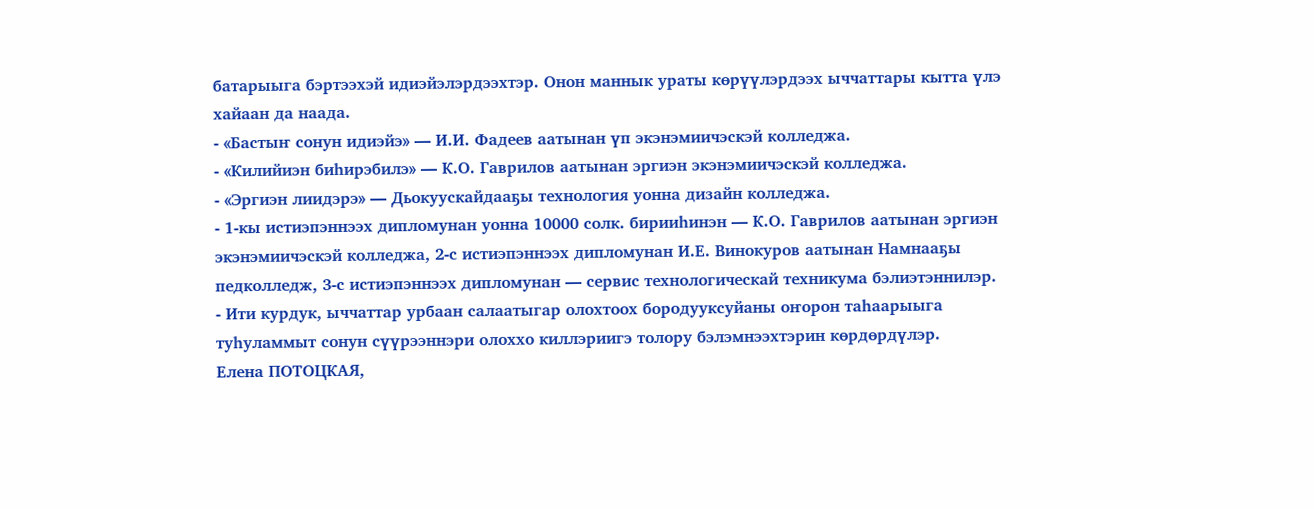батарыыга бэртээхэй идиэйэлэрдээхтэр. Онон маннык ураты көрүүлэрдээх ыччаттары кытта үлэ хайаан да наада.
- «Бастыҥ сонун идиэйэ» — И.И. Фадеев аатынан үп экэнэмиичэскэй колледжа.
- «Килийиэн биһирэбилэ» — К.О. Гаврилов аатынан эргиэн экэнэмиичэскэй колледжа.
- «Эргиэн лиидэрэ» — Дьокуускайдааҕы технология уонна дизайн колледжа.
- 1-кы истиэпэннээх дипломунан уонна 10000 солк. бирииһинэн — К.О. Гаврилов аатынан эргиэн экэнэмиичэскэй колледжа, 2-с истиэпэннээх дипломунан И.Е. Винокуров аатынан Намнааҕы педколледж, 3-с истиэпэннээх дипломунан — сервис технологическай техникума бэлиэтэннилэр.
- Ити курдук, ыччаттар урбаан салаатыгар олохтоох бородууксуйаны оҥорон таһаарыыга туһуламмыт сонун сүүрээннэри олоххо киллэриигэ толору бэлэмнээхтэрин көрдөрдүлэр.
Елена ПОТОЦКАЯ,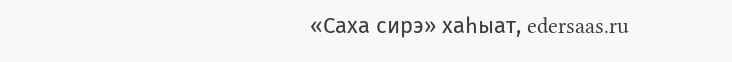«Саха сирэ» хаһыат, edersaas.ru